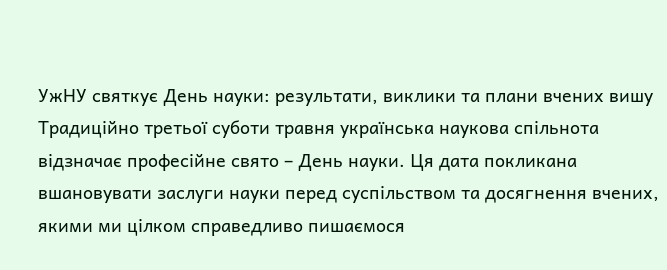УжНУ святкує День науки: результати, виклики та плани вчених вишу
Традиційно третьої суботи травня українська наукова спільнота відзначає професійне свято – День науки. Ця дата покликана вшановувати заслуги науки перед суспільством та досягнення вчених, якими ми цілком справедливо пишаємося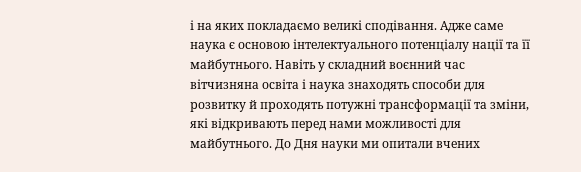і на яких покладаємо великі сподівання. Адже саме наука є основою інтелектуального потенціалу нації та її майбутнього. Навіть у складний воєнний час вітчизняна освіта і наука знаходять способи для розвитку й проходять потужні трансформації та зміни, які відкривають перед нами можливості для майбутнього. До Дня науки ми опитали вчених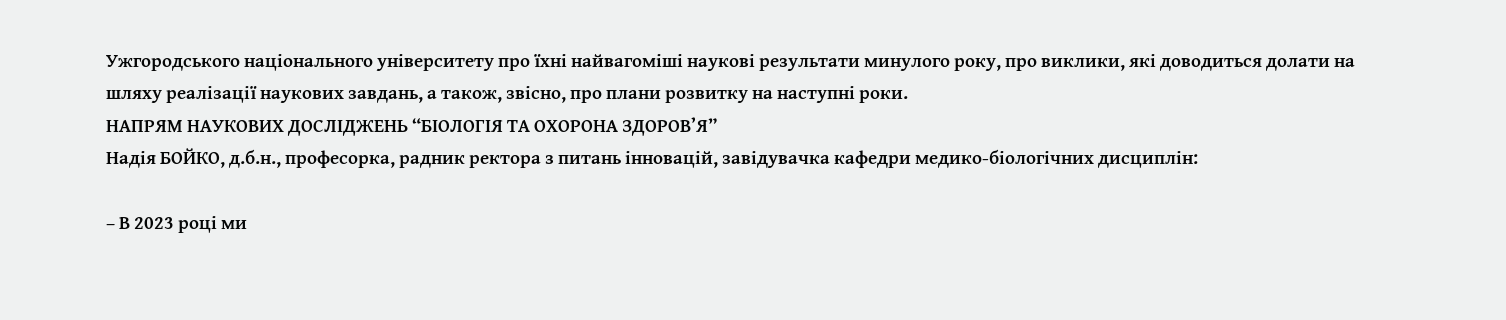Ужгородського національного університету про їхні найвагоміші наукові результати минулого року, про виклики, які доводиться долати на шляху реалізації наукових завдань, а також, звісно, про плани розвитку на наступні роки.
НАПРЯМ НАУКОВИХ ДОСЛІДЖЕНЬ “БІОЛОГІЯ ТА ОХОРОНА ЗДОРОВ’Я”
Надія БОЙКО, д.б.н., професорка, радник ректора з питань інновацій, завідувачка кафедри медико-біологічних дисциплін:

– В 2023 році ми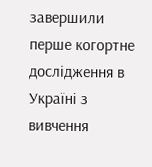завершили перше когортне дослідження в Україні з вивчення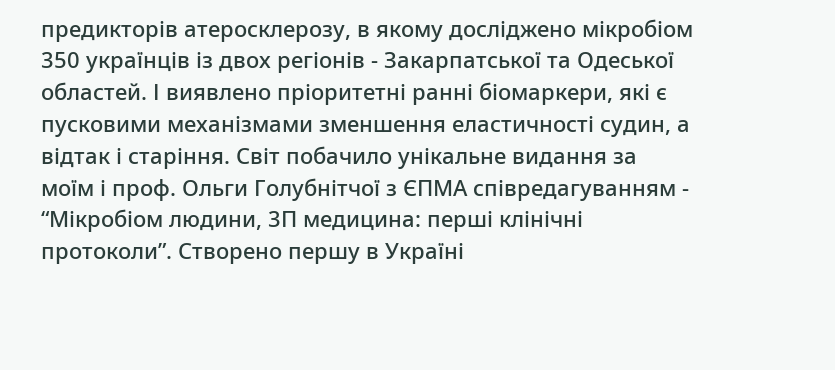предикторів атеросклерозу, в якому досліджено мікробіом 350 українців із двох регіонів - Закарпатської та Одеської областей. І виявлено пріоритетні ранні біомаркери, які є пусковими механізмами зменшення еластичності судин, а відтак і старіння. Світ побачило унікальне видання за моїм і проф. Ольги Голубнітчої з ЄПМА співредагуванням - “Мікробіом людини, 3П медицина: перші клінічні протоколи”. Створено першу в Україні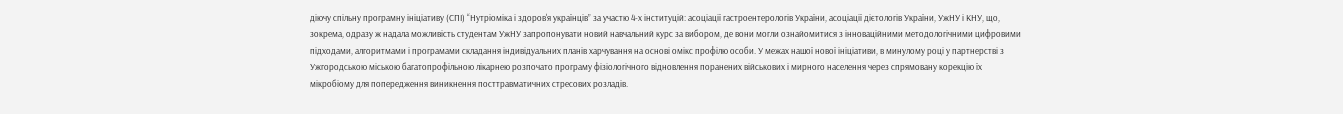діючу спільну програмну ініціативу (СПІ) “Нутріоміка і здоров'я українців” за участю 4-х інституцій: асоціації гастроентерологів України, асоціації дієтологів України, УжНУ і КНУ, що, зокрема, одразу ж надала можливість студентам УжНУ запропонувати новий навчальний курс за вибором, де вони могли ознайомитися з інноваційними методологічними цифровими підходами, алгоритмами і програмами складання індивідуальних планів харчування на основі омікс профілю особи. У межах нашої нової ініціативи, в минулому році у партнерстві з Ужгородською міською багатопрофільною лікарнею розпочато програму фізіологічного відновлення поранених військових і мирного населення через спрямовану корекцію їх мікробіому для попередження виникнення посттравматичних стресових розладів.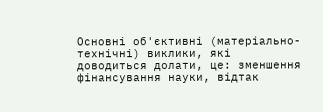Основні об'єктивні (матеріально-технічні) виклики, які доводиться долати, це: зменшення фінансування науки, відтак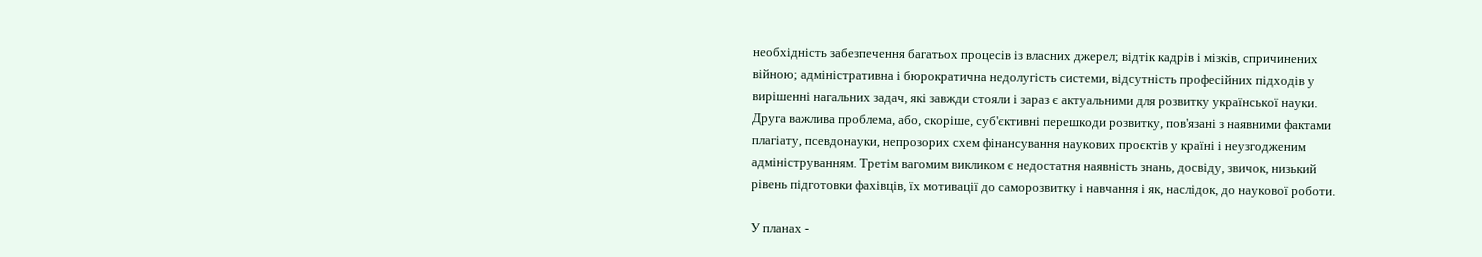необхідність забезпечення багатьох процесів із власних джерел; відтік кадрів і мізків, спричинених війною; адміністративна і бюрократична недолугість системи, відсутність професійних підходів у вирішенні нагальних задач, які завжди стояли і зараз є актуальними для розвитку української науки. Друга важлива проблема, або, скоріше, суб'єктивні перешкоди розвитку, пов'язані з наявними фактами плагіату, псевдонауки, непрозорих схем фінансування наукових проєктів у країні і неузгодженим адмініструванням. Третім вагомим викликом є недостатня наявність знань, досвіду, звичок, низький рівень підготовки фахівців, їх мотивації до саморозвитку і навчання і як, наслідок, до наукової роботи.

У планах -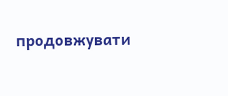продовжувати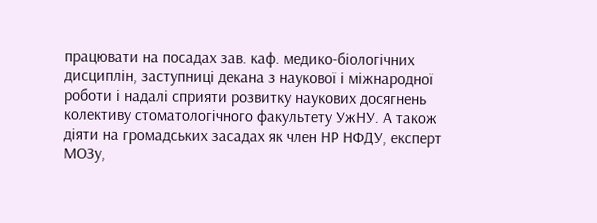працювати на посадах зав. каф. медико-біологічних дисциплін, заступниці декана з наукової і міжнародної роботи і надалі сприяти розвитку наукових досягнень колективу стоматологічного факультету УжНУ. А також діяти на громадських засадах як член НР НФДУ, експерт МОЗу,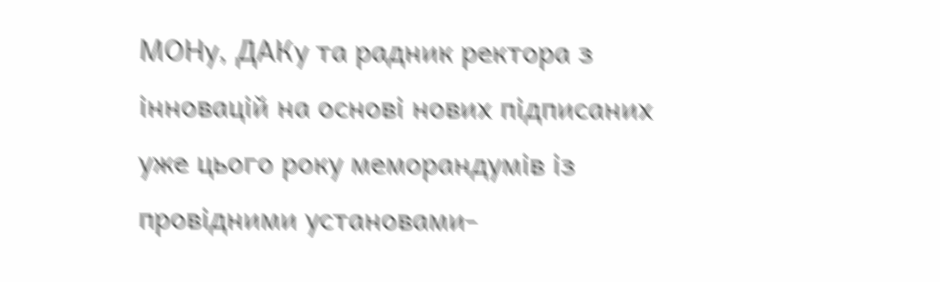МОНу, ДАКу та радник ректора з інновацій на основі нових підписаних уже цього року меморандумів із провідними установами-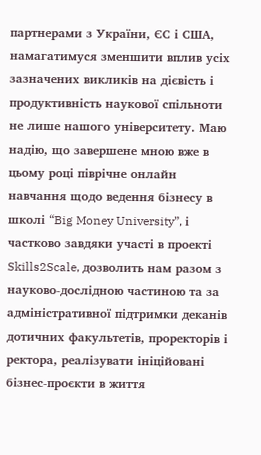партнерами з України, ЄС і США, намагатимуся зменшити вплив усіх зазначених викликів на дієвість і продуктивність наукової спільноти не лише нашого університету. Маю надію, що завершене мною вже в цьому році піврічне онлайн навчання щодо ведення бізнесу в школі “Big Money University”, і частково завдяки участі в проекті Skills2Scale, дозволить нам разом з науково-дослідною частиною та за адміністративної підтримки деканів дотичних факультетів, проректорів і ректора, реалізувати ініційовані бізнес-проєкти в життя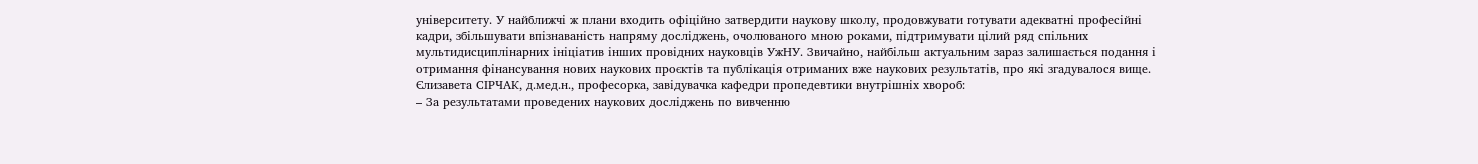університету. У найближчі ж плани входить офіційно затвердити наукову школу, продовжувати готувати адекватні професійні кадри, збільшувати впізнаваність напряму досліджень, очолюваного мною роками, підтримувати цілий ряд спільних мультидисциплінарних ініціатив інших провідних науковців УжНУ. Звичайно, найбільш актуальним зараз залишається подання і отримання фінансування нових наукових проєктів та публікація отриманих вже наукових результатів, про які згадувалося вище.
Єлизавета СІРЧАК, д.мед.н., професорка, завідувачка кафедри пропедевтики внутрішніх хвороб:
– За результатами проведених наукових досліджень по вивченню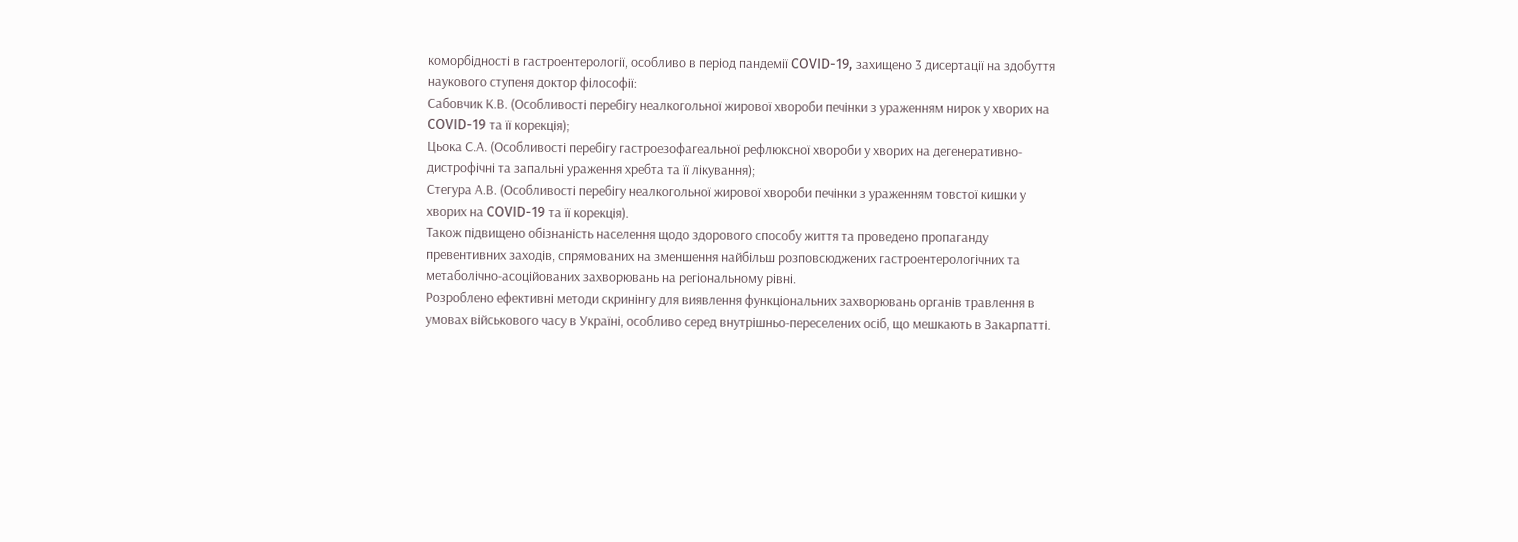коморбідності в гастроентерології, особливо в період пандемії COVID-19, захищено 3 дисертації на здобуття наукового ступеня доктор філософії:
Сабовчик К.В. (Особливості перебігу неалкогольної жирової хвороби печінки з ураженням нирок у хворих на COVID-19 та її корекція);
Цьока С.А. (Особливості перебігу гастроезофагеальної рефлюксної хвороби у хворих на дегенеративно-дистрофічні та запальні ураження хребта та її лікування);
Стегура А.В. (Особливості перебігу неалкогольної жирової хвороби печінки з ураженням товстої кишки у хворих на COVID-19 та її корекція).
Також підвищено обізнаність населення щодо здорового способу життя та проведено пропаганду превентивних заходів, спрямованих на зменшення найбільш розповсюджених гастроентерологічних та метаболічно-асоційованих захворювань на регіональному рівні.
Розроблено ефективні методи скринінгу для виявлення функціональних захворювань органів травлення в умовах військового часу в Україні, особливо серед внутрішньо-переселених осіб, що мешкають в Закарпатті.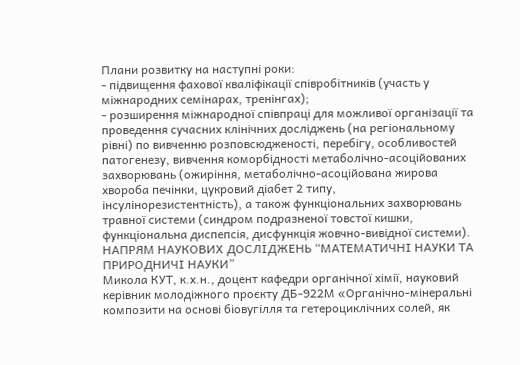Плани розвитку на наступні роки:
- підвищення фахової кваліфікації співробітників (участь у міжнародних семінарах, тренінгах);
- розширення міжнародної співпраці для можливої організації та проведення сучасних клінічних досліджень (на регіональному рівні) по вивченню розповсюдженості, перебігу, особливостей патогенезу, вивчення коморбідності метаболічно-асоційованих захворювань (ожиріння, метаболічно-асоційована жирова хвороба печінки, цукровий діабет 2 типу, інсулінорезистентність), а також функціональних захворювань травної системи (синдром подразненої товстої кишки, функціональна диспепсія, дисфункція жовчно-вивідної системи).
НАПРЯМ НАУКОВИХ ДОСЛІДЖЕНЬ “МАТЕМАТИЧНІ НАУКИ ТА ПРИРОДНИЧІ НАУКИ”
Микола КУТ, к.х.н., доцент кафедри органічної хімії, науковий керівник молодіжного проєкту ДБ-922М «Органічно-мінеральні композити на основі біовугілля та гетероциклічних солей, як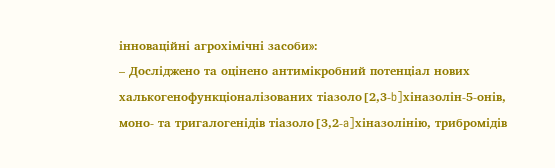інноваційні агрохімічні засоби»:
– Досліджено та оцінено антимікробний потенціал нових халькогенофункціоналізованих тіазоло[2,3-b]хіназолін-5-онів, моно- та тригалогенідів тіазоло[3,2-a]хіназолінію, трибромідів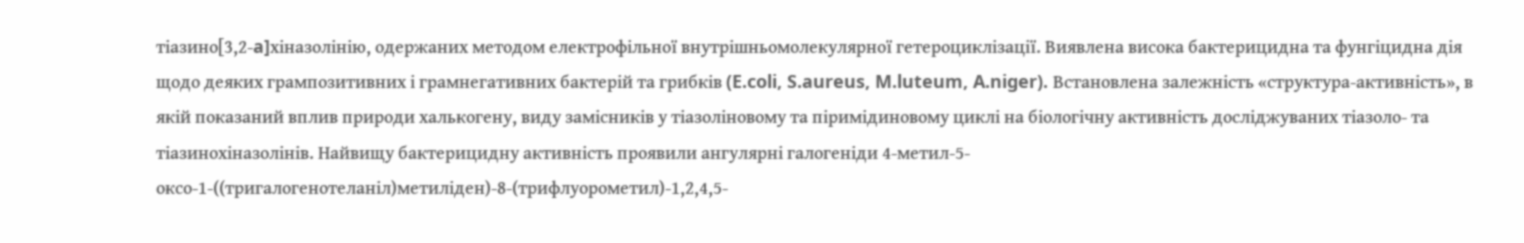тіазино[3,2-a]хіназолінію, одержаних методом електрофільної внутрішньомолекулярної гетероциклізації. Виявлена висока бактерицидна та фунгіцидна дія щодо деяких грампозитивних і грамнегативних бактерій та грибків (E.coli, S.aureus, M.luteum, A.niger). Встановлена залежність «структура-активність», в якій показаний вплив природи халькогену, виду замісників у тіазоліновому та піримідиновому циклі на біологічну активність досліджуваних тіазоло- та тіазинохіназолінів. Найвищу бактерицидну активність проявили ангулярні галогеніди 4-метил-5-оксо-1-((тригалогенотеланіл)метиліден)-8-(трифлуорометил)-1,2,4,5-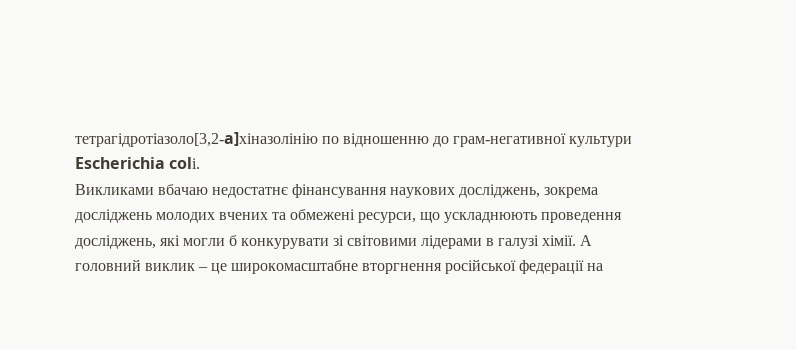тетрагідротіазоло[3,2-a]хіназолінію по відношенню до грам-негативної культури Escherichia colі.
Викликами вбачаю недостатнє фінансування наукових досліджень, зокрема досліджень молодих вчених та обмежені ресурси, що ускладнюють проведення досліджень, які могли б конкурувати зі світовими лідерами в галузі хімії. А головний виклик – це широкомасштабне вторгнення російської федерації на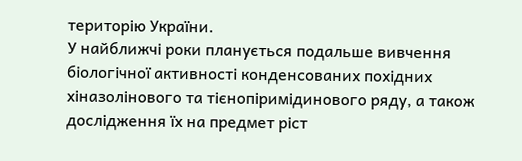територію України.
У найближчі роки планується подальше вивчення біологічної активності конденсованих похідних хіназолінового та тієнопіримідинового ряду, а також дослідження їх на предмет ріст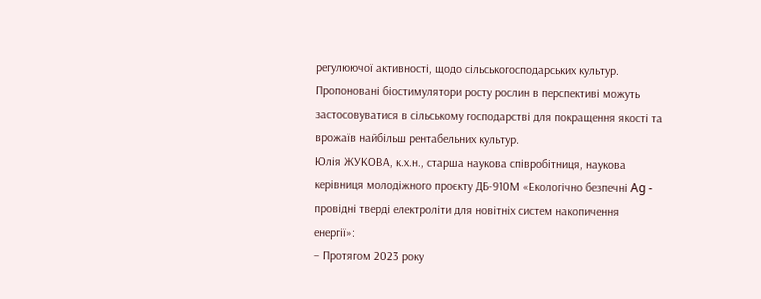регулюючої активності, щодо сільськогосподарських культур. Пропоновані біостимулятори росту рослин в перспективі можуть застосовуватися в сільському господарстві для покращення якості та врожаїв найбільш рентабельних культур.
Юлія ЖУКОВА, к.х.н., старша наукова співробітниця, наукова керівниця молодіжного проєкту ДБ-910М «Екологічно безпечні Ag - провідні тверді електроліти для новітніх систем накопичення енергії»:
– Протягом 2023 року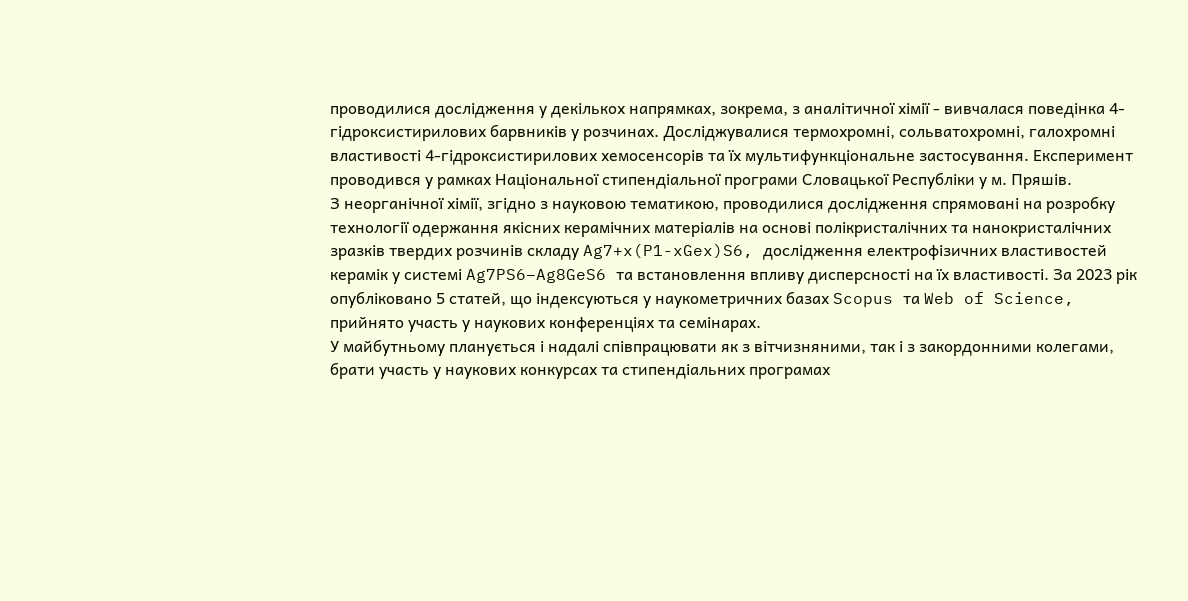проводилися дослідження у декількох напрямках, зокрема, з аналітичної хімії - вивчалася поведінка 4-гідроксистирилових барвників у розчинах. Досліджувалися термохромні, сольватохромні, галохромні властивості 4-гідроксистирилових хемосенсорів та їх мультифункціональне застосування. Експеримент проводився у рамках Національної стипендіальної програми Словацької Республіки у м. Пряшів.
З неорганічної хімії, згідно з науковою тематикою, проводилися дослідження спрямовані на розробку технології одержання якісних керамічних матеріалів на основі полікристалічних та нанокристалічних зразків твердих розчинів складу Ag7+x(P1-xGex)S6, дослідження електрофізичних властивостей керамік у системі Ag7PS6–Ag8GeS6 та встановлення впливу дисперсності на їх властивості. За 2023 рік опубліковано 5 статей, що індексуються у наукометричних базах Scopus та Web of Science, прийнято участь у наукових конференціях та семінарах.
У майбутньому планується і надалі співпрацювати як з вітчизняними, так і з закордонними колегами, брати участь у наукових конкурсах та стипендіальних програмах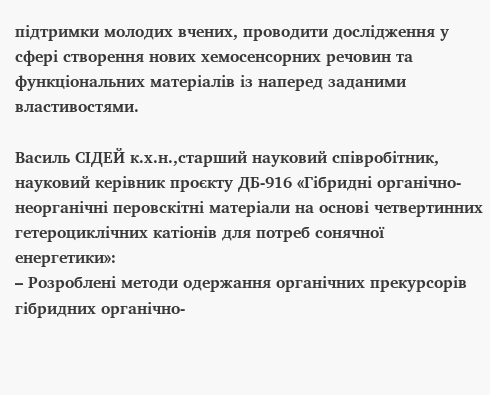підтримки молодих вчених, проводити дослідження у сфері створення нових хемосенсорних речовин та функціональних матеріалів із наперед заданими властивостями.

Василь СІДЕЙ к.х.н.,старший науковий співробітник, науковий керівник проєкту ДБ-916 «Гібридні органічно-неорганічні перовскітні матеріали на основі четвертинних гетероциклічних катіонів для потреб сонячної енергетики»:
– Розроблені методи одержання органічних прекурсорів гібридних органічно-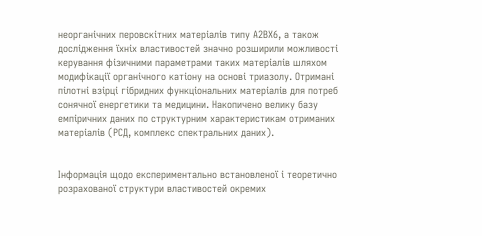неорганічних перовскітних матеріалів типу А2ВХ6, а також дослідження їхніх властивостей значно розширили можливості керування фізичними параметрами таких матеріалів шляхом модифікації органічного катіону на основі триазолу. Отримані пілотні взірці гібридних функціональних матеріалів для потреб сонячної енергетики та медицини. Накопичено велику базу емпіричних даних по структурним характеристикам отриманих матеріалів (РСД, комплекс спектральних даних).


Інформація щодо експериментально встановленої і теоретично розрахованої структури властивостей окремих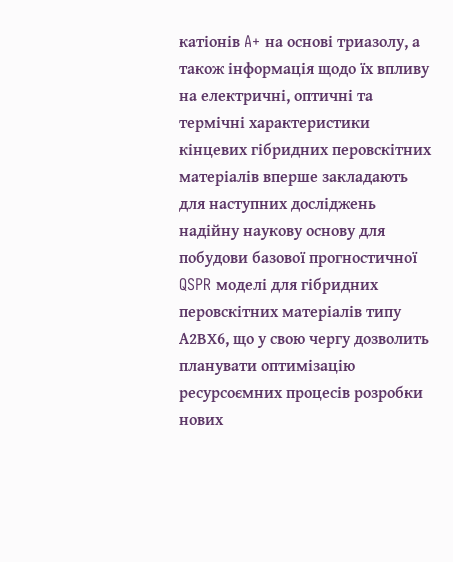катіонів A+ на основі триазолу, а також інформація щодо їх впливу на електричні, оптичні та термічні характеристики кінцевих гібридних перовскітних матеріалів вперше закладають для наступних досліджень надійну наукову основу для побудови базової прогностичної QSPR моделі для гібридних перовскітних матеріалів типу А2ВХ6, що у свою чергу дозволить планувати оптимізацію ресурсоємних процесів розробки нових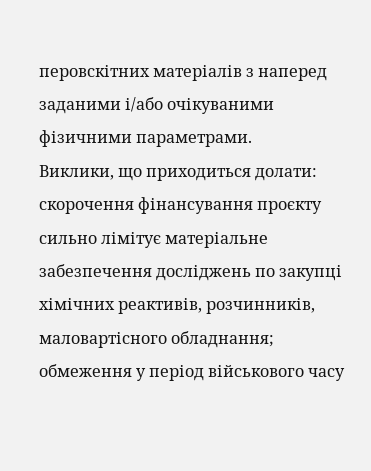перовскітних матеріалів з наперед заданими і/або очікуваними фізичними параметрами.
Виклики, що приходиться долати: скорочення фінансування проєкту сильно лімітує матеріальне забезпечення досліджень по закупці хімічних реактивів, розчинників, маловартісного обладнання; обмеження у період військового часу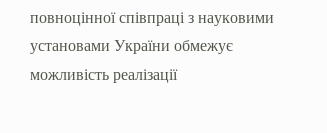повноцінної співпраці з науковими установами України обмежує можливість реалізації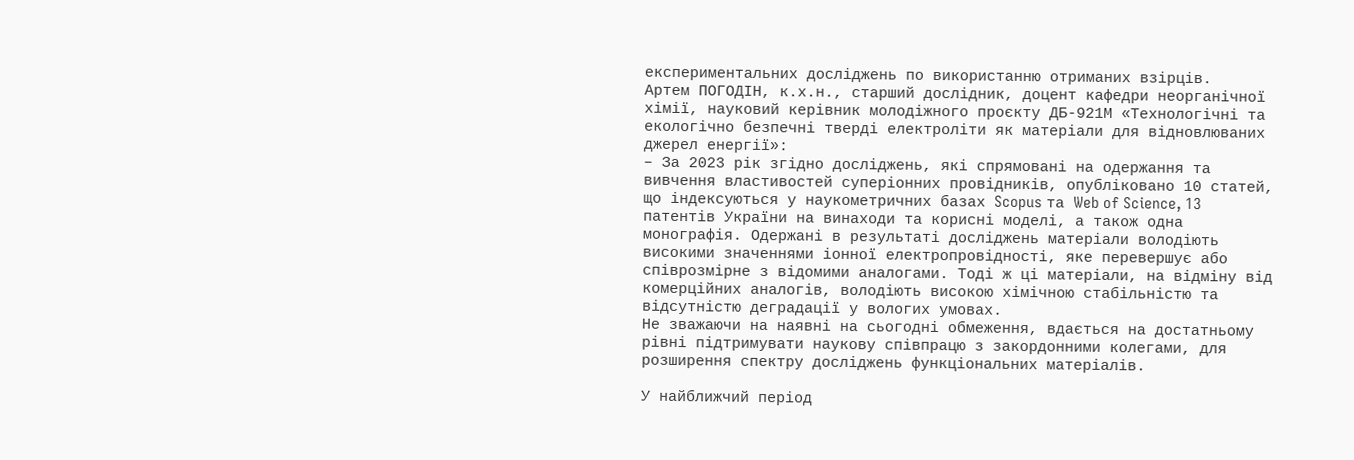експериментальних досліджень по використанню отриманих взірців.
Артем ПОГОДІН, к.х.н., старший дослідник, доцент кафедри неорганічної хімії, науковий керівник молодіжного проєкту ДБ-921М «Технологічні та екологічно безпечні тверді електроліти як матеріали для відновлюваних джерел енергії»:
– За 2023 рік згідно досліджень, які спрямовані на одержання та вивчення властивостей суперіонних провідників, опубліковано 10 статей, що індексуються у наукометричних базах Scopus та Web of Science, 13 патентів України на винаходи та корисні моделі, а також одна монографія. Одержані в результаті досліджень матеріали володіють високими значеннями іонної електропровідності, яке перевершує або співрозмірне з відомими аналогами. Тоді ж ці матеріали, на відміну від комерційних аналогів, володіють високою хімічною стабільністю та відсутністю деградації у вологих умовах.
Не зважаючи на наявні на сьогодні обмеження, вдається на достатньому рівні підтримувати наукову співпрацю з закордонними колегами, для розширення спектру досліджень функціональних матеріалів.

У найближчий період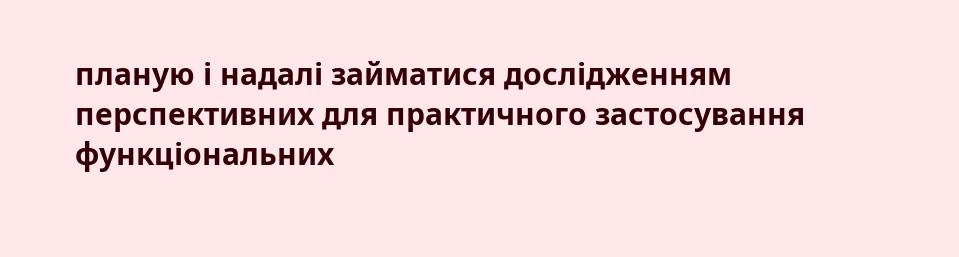планую і надалі займатися дослідженням перспективних для практичного застосування функціональних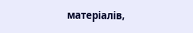матеріалів,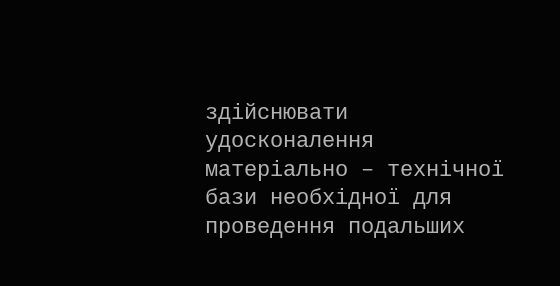здійснювати удосконалення матеріально – технічної бази необхідної для проведення подальших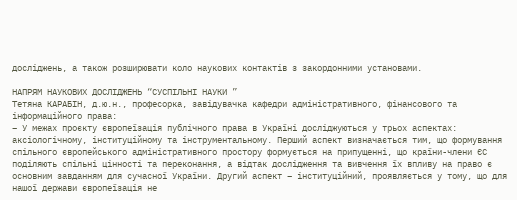досліджень, а також розширювати коло наукових контактів з закордонними установами.

НАПРЯМ НАУКОВИХ ДОСЛІДЖЕНЬ “СУСПІЛЬНІ НАУКИ ”
Тетяна КАРАБІН, д.ю.н., професорка, завідувачка кафедри адміністративного, фінансового та інформаційного права:
– У межах проєкту європеїзація публічного права в Україні досліджуються у трьох аспектах: аксіологічному, інституційному та інструментальному. Перший аспект визначається тим, що формування спільного європейського адміністративного простору формується на припущенні, що країни-члени ЄС поділяють спільні цінності та переконання, а відтак дослідження та вивчення їх впливу на право є основним завданням для сучасної України. Другий аспект – інституційний, проявляється у тому, що для нашої держави європеїзація не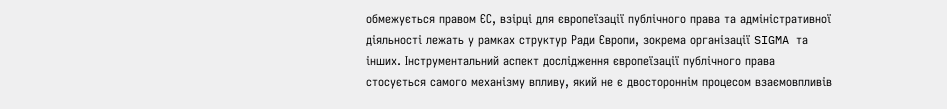обмежується правом ЄС, взірці для європеїзації публічного права та адміністративної діяльності лежать у рамках структур Ради Європи, зокрема організації SIGMA та інших. Інструментальний аспект дослідження європеїзації публічного права стосується самого механізму впливу, який не є двостороннім процесом взаємовпливів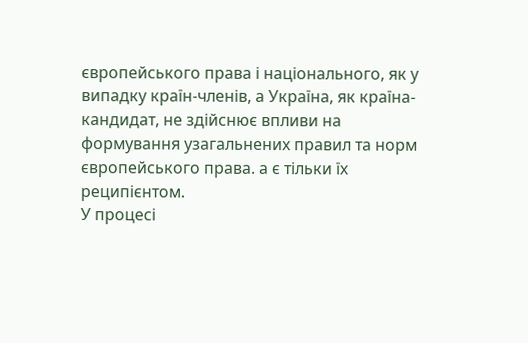європейського права і національного, як у випадку країн-членів, а Україна, як країна-кандидат, не здійснює впливи на формування узагальнених правил та норм європейського права. а є тільки їх реципієнтом.
У процесі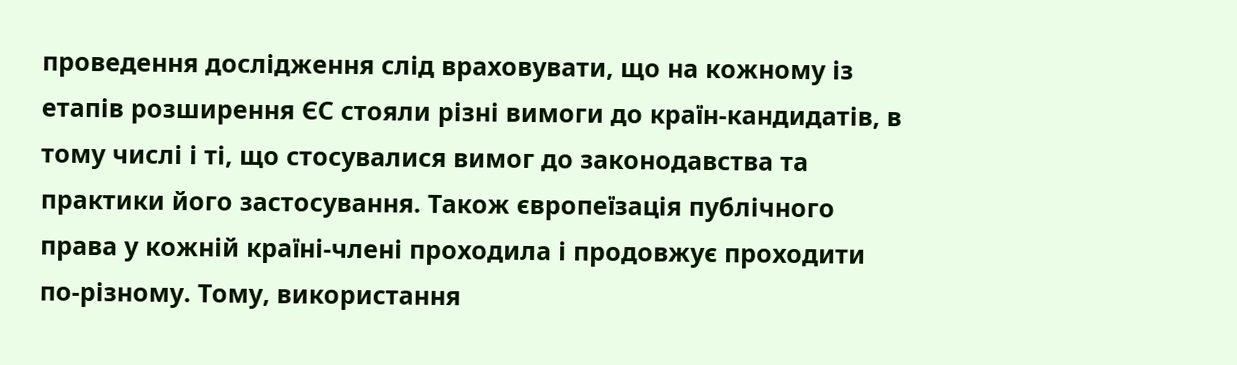проведення дослідження слід враховувати, що на кожному із етапів розширення ЄС стояли різні вимоги до країн-кандидатів, в тому числі і ті, що стосувалися вимог до законодавства та практики його застосування. Також європеїзація публічного права у кожній країні-члені проходила і продовжує проходити по-різному. Тому, використання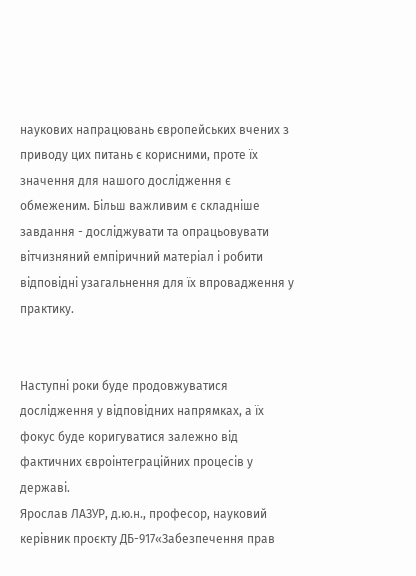наукових напрацювань європейських вчених з приводу цих питань є корисними, проте їх значення для нашого дослідження є обмеженим. Більш важливим є складніше завдання - досліджувати та опрацьовувати вітчизняний емпіричний матеріал і робити відповідні узагальнення для їх впровадження у практику.


Наступні роки буде продовжуватися дослідження у відповідних напрямках, а їх фокус буде коригуватися залежно від фактичних євроінтеграційних процесів у державі.
Ярослав ЛАЗУР, д.ю.н., професор, науковий керівник проєкту ДБ-917«Забезпечення прав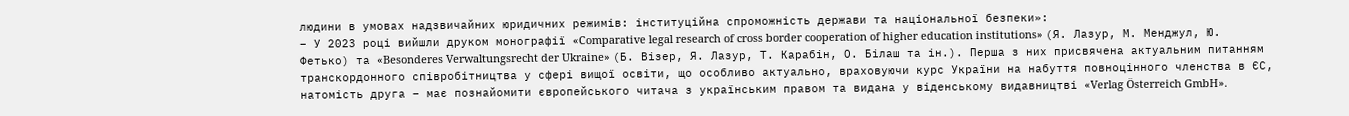людини в умовах надзвичайних юридичних режимів: інституційна спроможність держави та національної безпеки»:
– У 2023 році вийшли друком монографії «Comparative legal research of cross border cooperation of higher education institutions» (Я. Лазур, М. Менджул, Ю. Фетько) та «Besonderes Verwaltungsrecht der Ukraine» (Б. Візер, Я. Лазур, Т. Карабін, О. Білаш та ін.). Перша з них присвячена актуальним питанням транскордонного співробітництва у сфері вищої освіти, що особливо актуально, враховуючи курс України на набуття повноцінного членства в ЄС, натомість друга – має познайомити європейського читача з українським правом та видана у віденському видавництві «Verlag Österreich GmbH».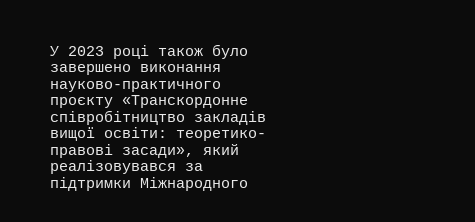У 2023 році також було завершено виконання науково-практичного проєкту «Транскордонне співробітництво закладів вищої освіти: теоретико-правові засади», який реалізовувався за підтримки Міжнародного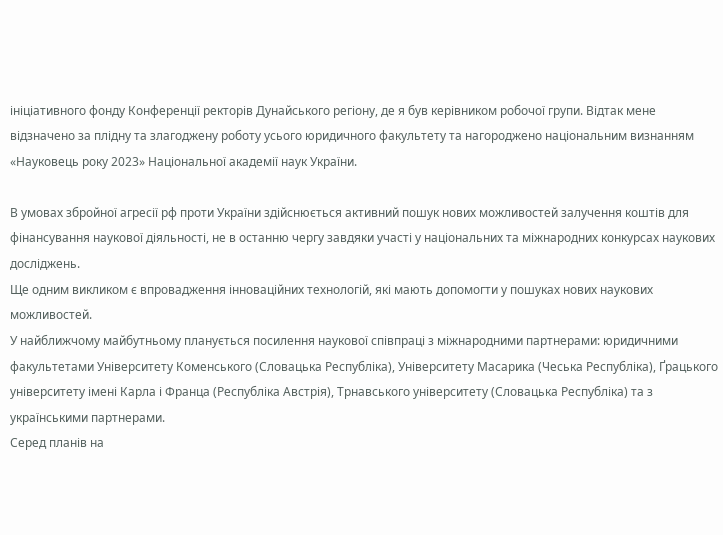ініціативного фонду Конференції ректорів Дунайського регіону, де я був керівником робочої групи. Відтак мене відзначено за плідну та злагоджену роботу усього юридичного факультету та нагороджено національним визнанням «Науковець року 2023» Національної академії наук України.

В умовах збройної агресії рф проти України здійснюється активний пошук нових можливостей залучення коштів для фінансування наукової діяльності, не в останню чергу завдяки участі у національних та міжнародних конкурсах наукових досліджень.
Ще одним викликом є впровадження інноваційних технологій, які мають допомогти у пошуках нових наукових можливостей.
У найближчому майбутньому планується посилення наукової співпраці з міжнародними партнерами: юридичними факультетами Університету Коменського (Словацька Республіка), Університету Масарика (Чеська Республіка), Ґрацького університету імені Карла і Франца (Республіка Австрія), Трнавського університету (Словацька Республіка) та з українськими партнерами.
Серед планів на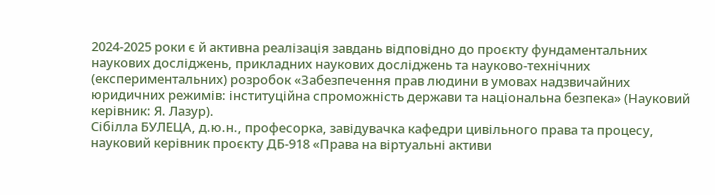2024-2025 роки є й активна реалізація завдань відповідно до проєкту фундаментальних наукових досліджень, прикладних наукових досліджень та науково-технічних (експериментальних) розробок «Забезпечення прав людини в умовах надзвичайних юридичних режимів: інституційна спроможність держави та національна безпека» (Науковий керівник: Я. Лазур).
Сібілла БУЛЕЦА, д.ю.н., професорка, завідувачка кафедри цивільного права та процесу, науковий керівник проєкту ДБ-918 «Права на віртуальні активи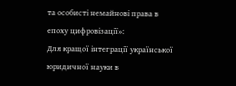та особисті немайнові права в епоху цифровізації»:
Для кращої інтеграції української юридичної науки в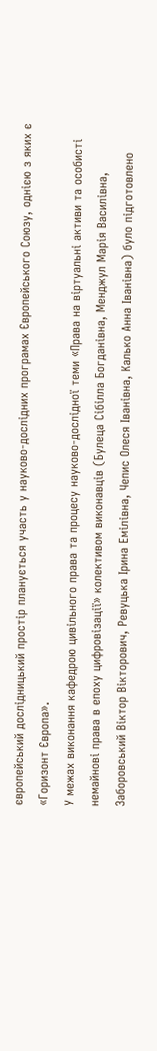європейський дослідницький простір планується участь у науково-дослідних програмах Європейського Союзу, однією з яких є «Горизонт Європа».
У межах виконання кафедрою цивільного права та процесу науково-дослідної теми «Права на віртуальні активи та особисті немайнові права в епоху цифровізації» колективом виконавців (Булеца Сібілла Богданівна, Менджул Марія Василівна, Заборовський Віктор Вікторович, Ревуцька Ірина Емілівна, Чепис Олеся Іванівна, Калько Анна Іванівна) було підготовлено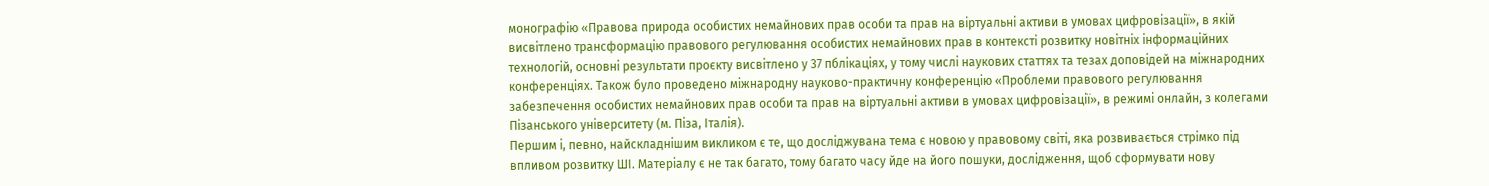монографію «Правова природа особистих немайнових прав особи та прав на віртуальні активи в умовах цифровізації», в якій висвітлено трансформацію правового регулювання особистих немайнових прав в контексті розвитку новітніх інформаційних технологій, основні результати проєкту висвітлено у 37 пблікаціях, у тому числі наукових статтях та тезах доповідей на міжнародних конференціях. Також було проведено міжнародну науково-практичну конференцію «Проблеми правового регулювання забезпечення особистих немайнових прав особи та прав на віртуальні активи в умовах цифровізації», в режимі онлайн, з колегами Пізанського університету (м. Піза, Італія).
Першим і, певно, найскладнішим викликом є те, що досліджувана тема є новою у правовому світі, яка розвивається стрімко під впливом розвитку ШІ. Матеріалу є не так багато, тому багато часу йде на його пошуки, дослідження, щоб сформувати нову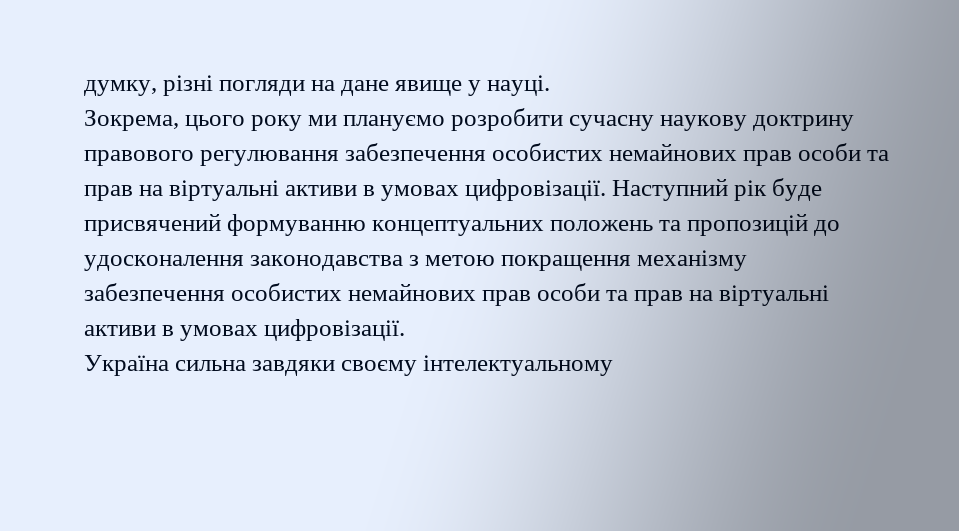думку, різні погляди на дане явище у науці.
Зокрема, цього року ми плануємо розробити сучасну наукову доктрину правового регулювання забезпечення особистих немайнових прав особи та прав на віртуальні активи в умовах цифровізації. Наступний рік буде присвячений формуванню концептуальних положень та пропозицій до удосконалення законодавства з метою покращення механізму забезпечення особистих немайнових прав особи та прав на віртуальні активи в умовах цифровізації.
Україна сильна завдяки своєму інтелектуальному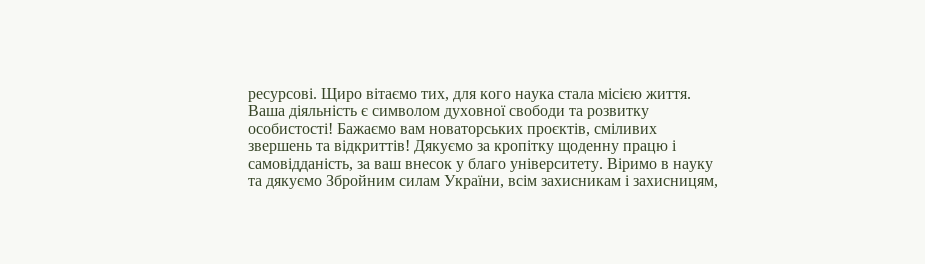ресурсові. Щиро вітаємо тих, для кого наука стала місією життя. Ваша діяльність є символом духовної свободи та розвитку особистості! Бажаємо вам новаторських проєктів, сміливих звершень та відкриттів! Дякуємо за кропітку щоденну працю і самовідданість, за ваш внесок у благо університету. Віримо в науку та дякуємо Збройним силам України, всім захисникам і захисницям,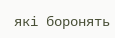які боронять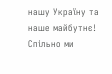нашу Україну та наше майбутнє! Спільно ми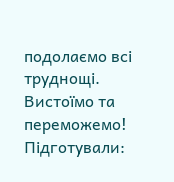подолаємо всі труднощі. Вистоїмо та переможемо!
Підготували: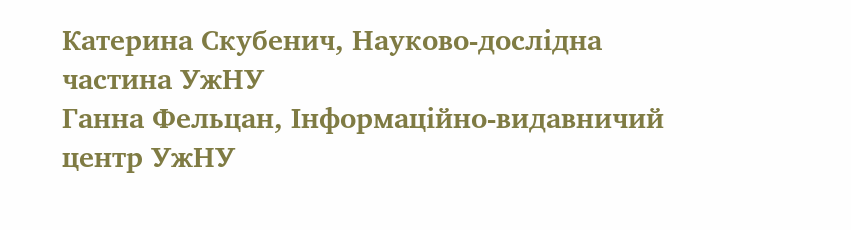Катерина Скубенич, Науково-дослідна частина УжНУ
Ганна Фельцан, Інформаційно-видавничий центр УжНУ